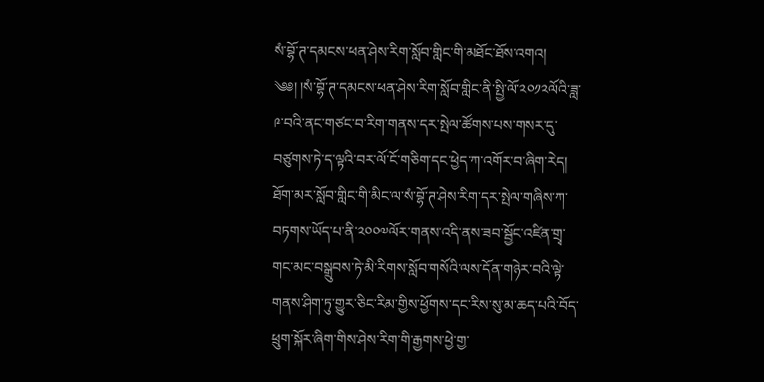སཾ་བྷོ་ཊ་དམངས་ཕན་ཤེས་རིག་སློབ་གླིང་གི་མཐོང་ཐོས་འགའ།
༄༅། །སཾ་བྷོ་ཊ་དམངས་ཕན་ཤེས་རིག་སློབ་གླིང་ནི་སྤྱི་ལོ་༢༠༡༢ལོའི་ཟླ་༩་བའི་ནང་གཙང་བ་རིག་གནས་དར་སྤེལ་ཚོགས་པས་གསར་དུ་བཙུགས་ཏེ་ད་ལྟའི་བར་ལོ་ངོ་གཅིག་དང་ཕྱེད་ཀ་འགོར་བ་ཞིག་རེད། ཐོག་མར་སློབ་གླིང་གི་མིང་ལ་སཾ་བྷོ་ཊ་ཤེས་རིག་དར་སྤེལ་གཞིས་ཀ་བཏགས་ཡོད་པ་ནི་༢༠༠༧ལོར་གནས་འདི་ནས་ཟབ་སྦྱོང་འཛིན་གྲྭ་གང་མང་བསྒྲུབས་ཏེ་མི་རིགས་སློབ་གསོའི་ལས་དོན་གཉེར་བའི་ལྟེ་གནས་ཤིག་ཏུ་གྱུར་ཅིང་རིམ་གྱིས་ཕྱོགས་དང་རིས་སུ་མ་ཆད་པའི་བོད་ཕྲུག་སྐོར་ཞིག་གིས་ཤེས་རིག་གི་རྒྱགས་ཕྱེ་གྱ་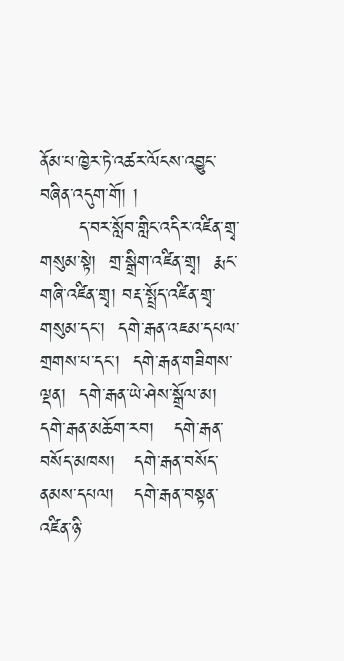ནོམ་པ་ཁྱེར་ཏེ་འཚར་ལོངས་འབྱུང་བཞིན་འདུག་གོ། །
      ད་བར་སློབ་གླིང་འདིར་འཛིན་གྲྭ་གསུམ་སྟེ།  གྲ་སྒྲིག་འཛིན་གྲྭ།  རྨང་གཞི་འཛིན་གྲྭ། བརྡ་སྤྲོད་འཛིན་གྲྭ་གསུམ་དང་།  དགེ་རྒན་འཇམ་དཔལ་གྲགས་པ་དང་།  དགེ་རྒན་གཟིགས་ལྡན།  དགེ་རྒན་ཡེ་ཤེས་སྒྲོལ་མ།  དགེ་རྒན་མཆོག་རབ།   དགེ་རྒན་བསོད་མཁས།   དགེ་རྒན་བསོད་ནམས་དཔལ།   དགེ་རྒན་བསྟན་འཛིན་ཉི་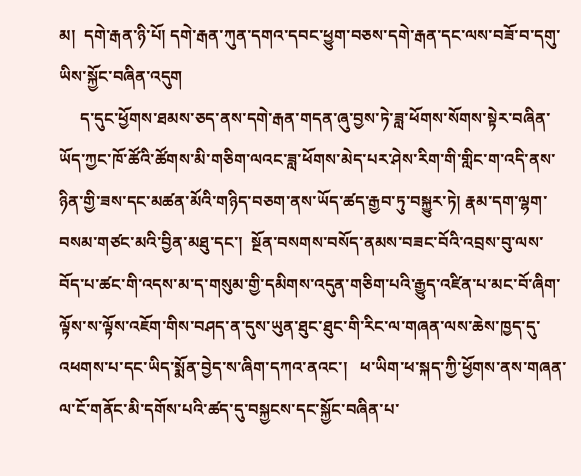མ།  དགེ་རྒན་ཉི་པོ། དགེ་རྒན་ཀུན་དགའ་དབང་ཕྱུག་བཅས་དགེ་རྒན་དང་ལས་བཟོ་བ་དགུ་ཡིས་སྐྱོང་བཞིན་འདུག
     ད་དུང་ཕྱོགས་ཐམས་ཅད་ནས་དགེ་རྒན་གདན་ཞུ་བྱས་ཏེ་ཟླ་ཕོགས་སོགས་སྟེར་བཞིན་ཡོད་ཀྱང་ཁོ་ཚོའི་ཚོགས་མི་གཅིག་ལའང་ཟླ་ཕོགས་མེད་པར་ཤེས་རིག་གི་གླིང་ག་འདི་ནས་ཉིན་གྱི་ཟས་དང་མཚན་མོའི་གཉིད་བཅག་ནས་ཡོད་ཚད་རྒྱབ་ཏུ་བསྐྱུར་ཏེ། རྣམ་དག་ལྷག་བསམ་གཙང་མའི་བྱིན་མཐུ་དང་།  སྔོན་བསགས་བསོད་ནམས་བཟང་བོའི་འབྲས་བུ་ལས་བོད་པ་ཚང་གི་འདས་མ་ད་གསུམ་གྱི་དམིགས་འདུན་གཅིག་པའི་རྒྱུད་འཛིན་པ་མང་བོ་ཞིག་ལྟོས་ས་ལྟོས་འཇོག་གིས་བཤད་ན་དུས་ཡུན་ཐུང་ཐུང་གི་རིང་ལ་གཞན་ལས་ཆེས་ཁྱད་དུ་འཕགས་པ་དང་ཡིད་སྨོན་བྱེད་ས་ཞིག་དཀའ་ནའང་།   ཕ་ཡིག་ཕ་སྐད་ཀྱི་ཕྱོགས་ནས་གཞན་ལ་ངོ་གནོང་མི་དགོས་པའི་ཚད་དུ་བསྐྱངས་དང་སྐྱོང་བཞིན་པ་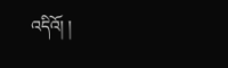འདིའོ། །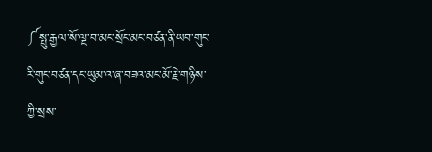༼སྤུ་རྒྱལ་སོ་ལྔ་བ་མང་སྲོང་མང་བཙན་ནི་ཡབ་གུང་རི་གུང་བཙན་དང་ཡུམ་འ་ཞ་བཟའ་མང་མོ་རྗེ་གཉིས་ཀྱི་སྲས་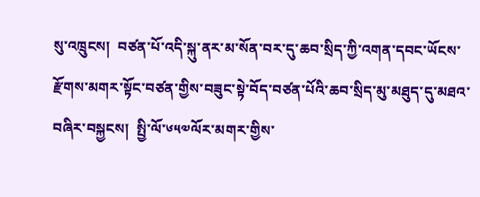སུ་འཁྲུངས།  བཙན་པོ་འདི་སྐུ་ནར་མ་སོན་བར་དུ་ཆབ་སྲིད་ཀྱི་འགན་དབང་ཡོངས་རྫོགས་མགར་སྟོང་བཙན་གྱིས་བཟུང་སྟེ་བོད་བཙན་པོའི་ཆབ་སྲིད་མུ་མཐུད་དུ་མཐའ་བཞིར་བསྐྱངས།  སྤྱི་ལོ་༦༥༧ལོར་མགར་གྱིས་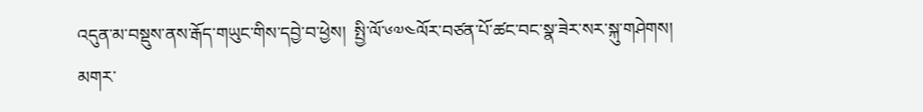འདུན་མ་བསྡུས་ནས་རྒོད་གཡུང་གིས་དབྱེ་བ་ཕྱེས།  སྤྱི་ལོ་༦༧༤ལོར་བཙན་པོ་ཚང་བང་སྣ་ཟེར་སར་སྐུ་གཤེགས།  མགར་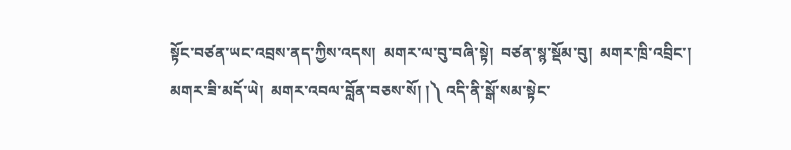སྟོང་བཙན་ཡང་འབྲས་ནད་ཀྱིས་འདས།  མགར་ལ་བུ་བཞི་སྟེ།  བཙན་སྙ་སྡོམ་བུ།  མགར་ཁྲི་འབྲིང་། མགར་ཟི་མདོ་ཡེ།  མགར་འབལ་བློན་བཅས་སོ། །༽ འདི་ནི་སྒོ་སམ་སྟེང་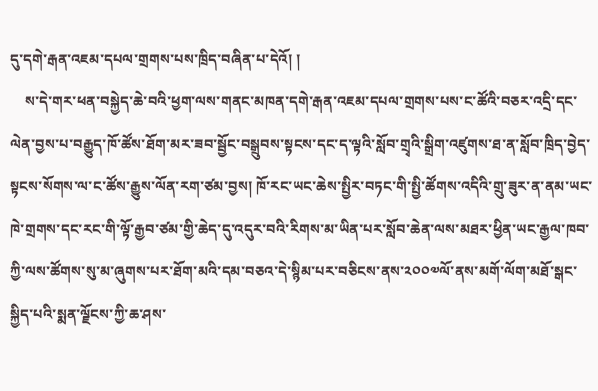དུ་དགེ་རྒན་འཇམ་དཔལ་གྲགས་པས་ཁྲིད་བཞིན་པ་དེའོ། །
    ས་དེ་གར་ཕན་བསྐྱེད་ཆེ་བའི་ཕྱག་ལས་གནང་མཁན་དགེ་རྒན་འཇམ་དཔལ་གྲགས་པས་ང་ཚོའི་བཅར་འདྲི་དང་ལེན་བྱས་པ་བརྒྱུད་ཁོ་ཚོས་ཐོག་མར་ཟབ་སྦྱོང་བསྒྲུབས་སྟངས་དང་ད་ལྟའི་སློབ་གྲྭའི་སྒྲིག་འཛུགས་ཐ་ན་སློབ་ཁྲིད་བྱེད་སྟངས་སོགས་ལ་ང་ཚོས་རྒྱུས་ལོན་རག་ཙམ་བྱས། ཁོ་རང་ཡང་ཆེས་སྤྱིར་བཏང་གི་སྤྱི་ཚོགས་འདིའི་གྲུ་ཟུར་ན་ནམ་ཡང་ཁེ་གྲགས་དང་རང་གི་ལྟོ་རྒྱབ་ཙམ་གྱི་ཆེད་དུ་འདུར་བའི་རིགས་མ་ཡིན་པར་སློབ་ཆེན་ལས་མཐར་ཕྱིན་ཡང་རྒྱལ་ཁབ་ཀྱི་ལས་ཚོགས་སུ་མ་ཞུགས་པར་ཐོག་མའི་དམ་བཅའ་དེ་སྙིམ་པར་བཅིངས་ནས་༢༠༠༧ལོ་ནས་མགོ་ལོག་མཐོ་སྒང་སྐྱིད་པའི་སྨན་ལྗོངས་ཀྱི་ཆ་ཤས་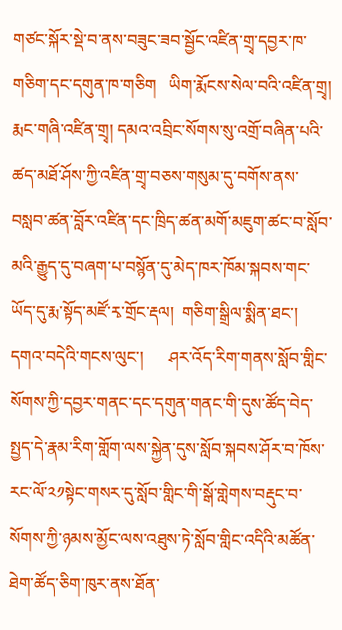གཙང་སྐོར་སྡེ་བ་ནས་བཟུང་ཟབ་སྦྱོང་འཛིན་གྲྭ་དབྱར་ཁ་གཅིག་དང་དགུན་ཁ་གཅིག   ཡིག་རྨོངས་སེལ་བའི་འཛིན་གྲྭ།   རྨང་གཞི་འཛིན་གྲྭ། དམའ་འབྲིང་སོགས་སུ་འགྲོ་བཞིན་པའི་ཚད་མཐོ་ཤོས་ཀྱི་འཛིན་གྲྭ་བཅས་གསུམ་དུ་བགོས་ནས་བསླབ་ཚན་བློར་འཛིན་དང་ཁྲིད་ཚན་མགོ་མཇུག་ཚང་བ་སློབ་མའི་རྒྱུད་དུ་བཞག་པ་བསྙོན་དུ་མེད་ཁར་ཁོམ་སྐབས་གང་ཡོད་དུ་རྨ་སྟོད་མཛོ་རྭ་གྲོང་རྡལ།  གཅིག་སྒྲིལ་སྨིན་ཐང་།   དགའ་བདེའི་གངས་ལུང་།      ཤར་འོད་རིག་གནས་སློབ་གླིང་སོགས་ཀྱི་དབྱར་གནང་དང་དགུན་གནང་གི་དུས་ཚོད་བེད་སྤྱད་དེ་རྣམ་རིག་གློག་ལས་སྐྱེན་དུས་སློབ་སྐབས་ཤོར་བ་ཁོས་རང་ལོ་༢༡སྟེང་གསར་དུ་སློབ་གླིང་གི་སྒོ་གླེགས་བརྡུང་བ་སོགས་ཀྱི་ཉམས་མྱོང་ལས་འཐུས་ཏེ་སློབ་གླིང་འདིའི་མཚོན་ཐེག་ཚོད་ཅིག་ཁུར་ནས་ཐོན་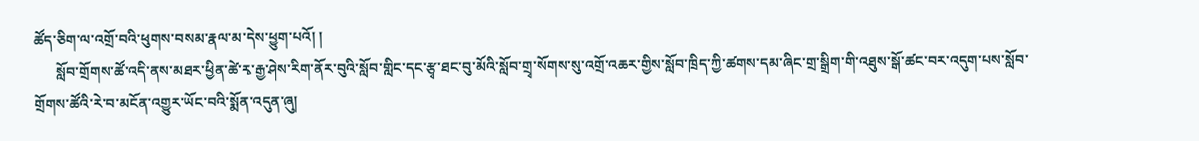ཚོད་ཅིག་ལ་འགྲོ་བའི་ཕུགས་བསམ་རྣལ་མ་དེས་ཕྱུག་པའོ། །
      སློབ་གྲོགས་ཚོ་འདི་ནས་མཐར་ཕྱིན་ཚེ་རྭ་རྒྱ་ཤེས་རིག་ནོར་བུའི་སློབ་གླིང་དང་རྩྭ་ཐང་བུ་མོའི་སློབ་གྲྭ་སོགས་སུ་འགྲོ་འཆར་གྱིས་སློབ་ཁྲིད་ཀྱི་ཚགས་དམ་ཞིང་གྲ་སྒྲིག་གི་འཐུས་སྒོ་ཚང་བར་འདུག་པས་སློབ་གྲོགས་ཚོའི་རེ་བ་མངོན་འགྱུར་ཡོང་བའི་སྨོན་འདུན་ཞུ།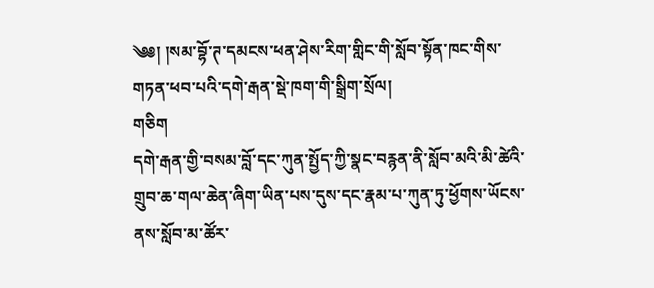༄༅། །སམ་བྷོ་ཊ་དམངས་ཕན་ཤེས་རིག་གླིང་གི་སློབ་སྟོན་ཁང་གིས་གཏན་ཕབ་པའི་དགེ་རྒན་སྡེ་ཁག་གི་སྒྲིག་སྲོལ།
གཅིག
དགེ་རྒན་གྱི་བསམ་བློ་དང་ཀུན་སྤྱོད་ཀྱི་སྣང་བརྙན་ནི་སློབ་མའི་མི་ཚེའི་གྲུབ་ཆ་གལ་ཆེན་ཞིག་ཡིན་པས་དུས་དང་རྣམ་པ་ཀུན་ཏུ་ཕྱོགས་ཡོངས་ནས་སློབ་མ་ཚོར་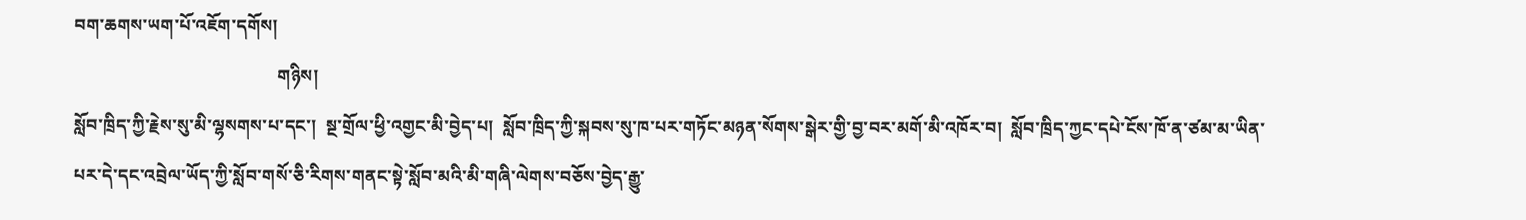བག་ཆགས་ཡག་པོ་འཇོག་དགོས།
                                              གཉིས།
སློབ་ཁྲིད་ཀྱི་རྗེས་སུ་མི་ལྷསགས་པ་དང་།  སྔ་གྲོལ་ཕྱི་འགྱང་མི་བྱེད་པ།  སློབ་ཁྲིད་ཀྱི་སྐབས་སུ་ཁ་པར་གཏོང་མཉན་སོགས་སྒེར་གྱི་བྱ་བར་མགོ་མི་འཁོར་བ།  སློབ་ཁྲིད་ཀྱང་དཔེ་ངོས་ཁོ་ན་ཙམ་མ་ཡིན་པར་དེ་དང་འབྲེལ་ཡོད་ཀྱི་སློབ་གསོ་ཅི་རིགས་གནང་སྟེ་སློབ་མའི་མི་གཞི་ལེགས་བཅོས་བྱེད་རྒྱུ་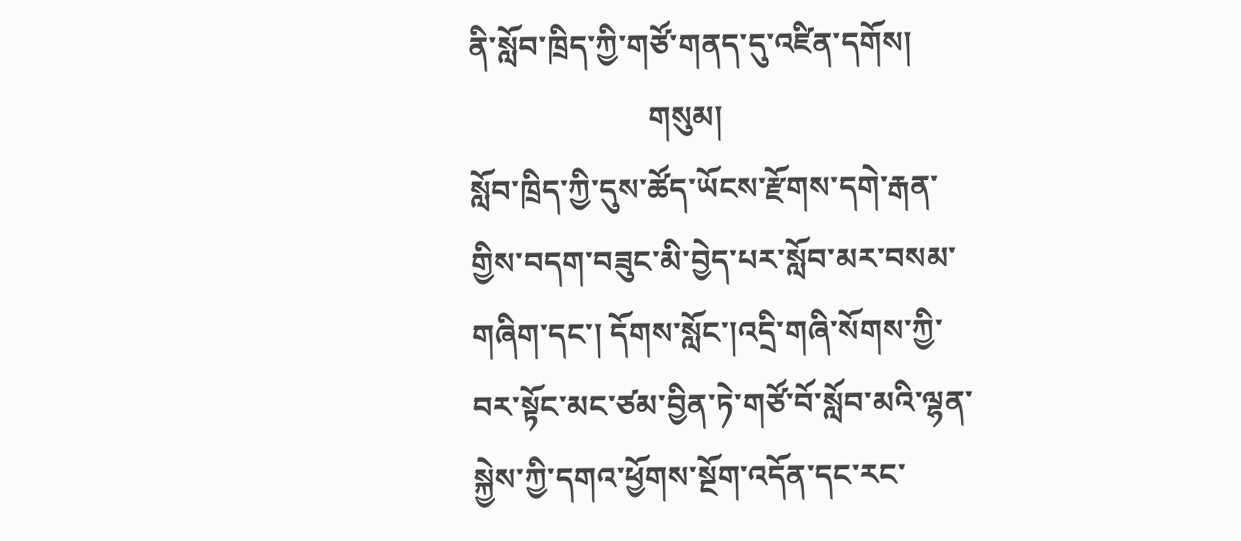ནི་སློབ་ཁྲིད་ཀྱི་གཙོ་གནད་དུ་འཛིན་དགོས།
                       གསུམ།
སློབ་ཁྲིད་ཀྱི་དུས་ཚོད་ཡོངས་རྫོགས་དགེ་རྒན་གྱིས་བདག་བཟུང་མི་བྱེད་པར་སློབ་མར་བསམ་གཞིག་དང་། དོགས་སློང་།འདྲི་གཞི་སོགས་ཀྱི་བར་སྟོང་མང་ཙམ་བྱིན་ཏེ་གཙོ་བོ་སློབ་མའི་ལྷན་སྐྱེས་ཀྱི་དགའ་ཕྱོགས་སྔོག་འདོན་དང་རང་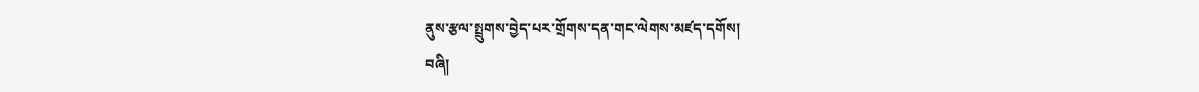ནུས་རྩལ་སྤྲུགས་བྱེད་པར་གྲོགས་དན་གང་ལེགས་མཛད་དགོས།
བཞི།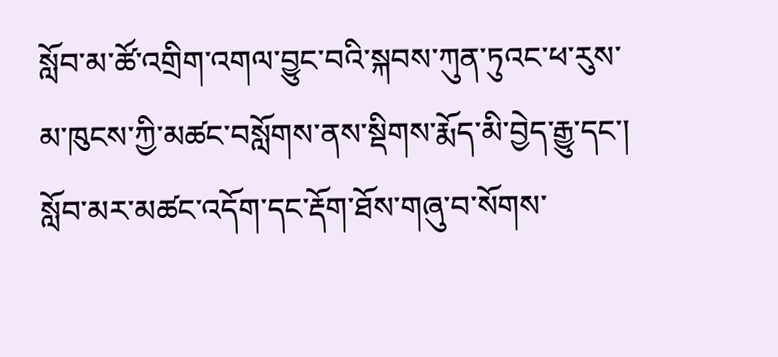སློབ་མ་ཚོ་འགྲིག་འགལ་བྱུང་བའི་སྐབས་ཀུན་ཏུའང་ཕ་རུས་མ་ཁུངས་ཀྱི་མཚང་བསློགས་ནས་སྡིགས་རྨོད་མི་བྱེད་རྒྱུ་དང་།  སློབ་མར་མཚང་འདོག་དང་རྡོག་ཐོས་གཞུ་བ་སོགས་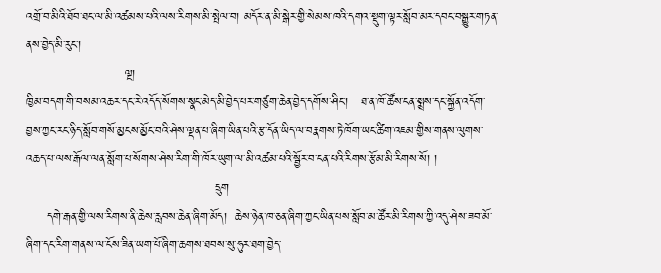འགྲོ་བ་མིའི་ཐོབ་ཐང་ལ་མི་འཚམས་པའི་ལས་རིགས་མི་སྤེལ་བ། མདོར་ན་མི་སྒེར་གྱི་སེམས་ཁའི་དགའ་སྡུག་ལྟར་སློབ་མར་དབང་བསྒྱུར་གཏན་ནས་བྱེད་མི་རུང་།
                        ལྔ།
ཁྱིམ་བདག་གི་བསམ་འཆར་དང་རེ་འདོད་སོགས་སྣང་མེད་མི་བྱེད་པར་གཙུག་ཆེན་བྱེད་དགོས་ཤིང་།   ཐ་ན་ཁོ་ཚོས་ངན་སྨྲས་དང་སྐྱོན་འདོག་བྱས་ཀྱང་རང་ཉིད་སློབ་གསོ་མྱངས་མྱོང་བའི་ཤེས་ལྡན་པ་ཞིག་ཡིན་པའི་རྩ་དོན་ཡིད་ལ་བརྣགས་ཏེ་ཁོག་ཡང་ཚིག་འཇམ་གྱིས་གནས་ལུགས་འཆད་པ་ལས་རྒོལ་ལན་སློག་པ་སོགས་ཤེས་རིག་གི་ཁོར་ཡུག་ལ་མི་འཚམ་པའི་སྦྱོར་བ་ངན་པའི་རིགས་རྩོམ་མི་རིགས་སོ། །
                                              དྲུག
     དགེ་རྒན་གྱི་ལས་རིགས་ནི་ཆེས་རླབས་ཆེན་ཞིག་མོད།  ཆེས་ཉེན་ཁ་ཅན་ཞིག་ཀྱང་ཡིན་པས་སློབ་མ་ཚོར་མི་རིགས་ཀྱི་འདུ་ཤེས་ཟབ་མོ་ཞིག་དང་རིག་གནས་ལ་ངོས་ཟིན་ཡག་པོ་ཞིག་ཆགས་ཐབས་སུ་ཧུར་ཐག་བྱེད་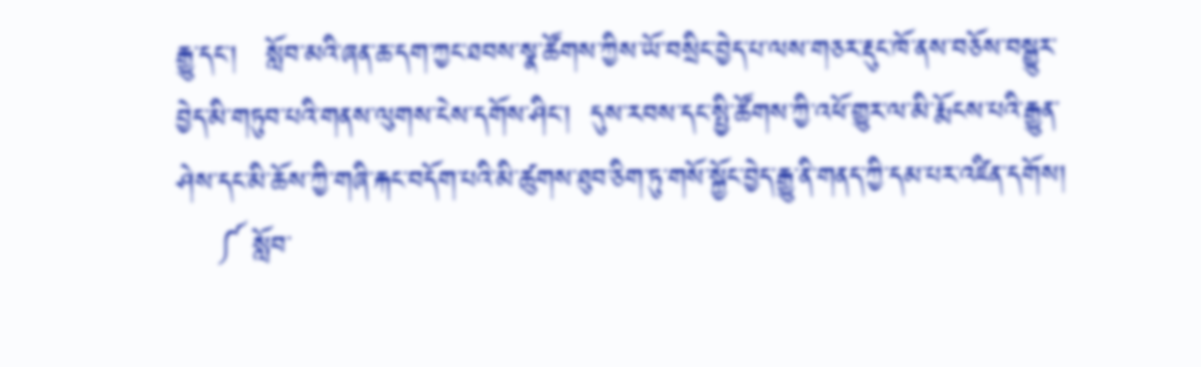རྒྱུ་དང་།   སློབ་མའི་ཞན་ཆ་དག་ཀྱང་ཐབས་སྣ་ཚོགས་ཀྱིས་ཡོ་བསྲིང་བྱེད་པ་ལས་གཅར་རྡུང་ཁོ་ནས་བཅོས་བསྒྱུར་བྱེད་མི་གཏུབ་པའི་གནས་ལུགས་ངེས་དགོས་ཤིང་།  དུས་རབས་དང་སྤྱི་ཚོགས་ཀྱི་འཕོ་གྱུར་ལ་མི་རྨོངས་པའི་རྒྱུན་ཤེས་དང་མི་ཆོས་ཀྱི་གཞི་རྐང་བདོག་པའི་མི་ཚུགས་ཐུབ་ཅིག་ཏུ་གསོ་སྐྱོང་བྱེད་རྒྱུ་ནི་གནད་ཀྱི་དམ་པར་འཛིན་དགོས།
    ༼ སློབ་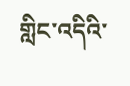གླིང་འདིའི་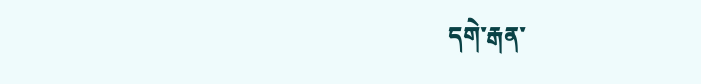དགེ་རྒན་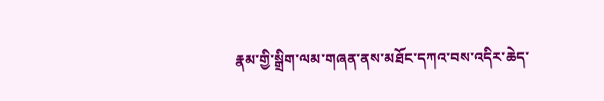རྣམ་གྱི་སྒྲིག་ལམ་གཞན་ནས་མཐོང་དཀའ་བས་འདིར་ཆེད་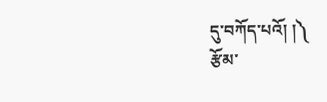དུ་བཀོད་པའོ། །༽
རྩོམ་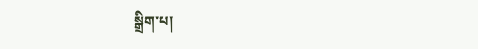སྒྲིག་པ།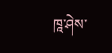ཁཱ་ཤེས་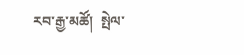རབ་རྒྱ་མཚོ།  སྤེལ་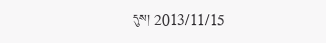དུས། 2013/11/15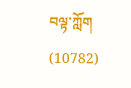བལྟ་ཀློག (10782)